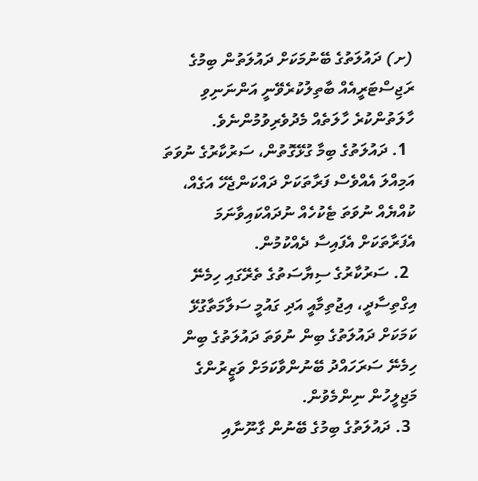(ށ) ދައުލަތުގެ ބޭނުމަކަށް ދައުލަތުން ބިމުގެ ރަޖިސްޓަރީއެއް ބާތިލުކުރެވޭނީ އަންނަނިވި ހާލަތުންކުރެ ހާލަތެއް މެދުވެރިވުމުންނެވެ.
  1. ދައުލަތުގެ ބިމާ ގުޅޭގޮތުން، ސަރުކާރުގެ ނުވަތަ އަމިއްލަ އެއްވެސް ފަރާތަކަށް ދައްކަންޖެހޭ އަގެއް، ކުއްޔެއް ނުވަތަ ޓެކުހެއް ނުދައްކައިވާނަމަ އެފަރާތަކަށް އެފައިސާ ދެއްކުމުން.
  2. ސަރުކާރުގެ ސިޔާސަތުގެ ތެރޭގައި ހިމެނޭ އިގްތިސާދީ، އިޖުތިމާއީ އަދި ގައުމީ ސަލާމަތާގުޅޭ ކަމަކަށް ދައުލަތުގެ ބިން ނުވަތަ ދައުލަތުގެ ބިން ހިމެނޭ ސަރަހައްދު ބޭނުންވާކަމަށް ވަޒީރުންގެ މަޖިލީހުން ނިންމެވުން.
  3. ދައުލަތުގެ ބިމުގެ ބޭނުން ގާނޫނާއި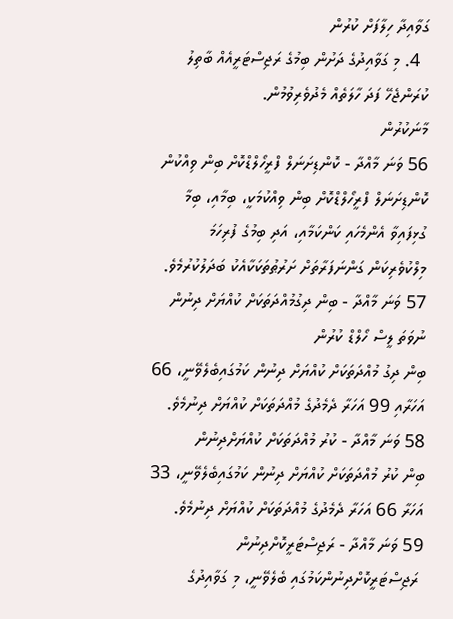ގަވާއިދާ ހިލާފަށް ކުރުން
  4. މި ގަވާއިދުގެ ދަށުން ބިމުގެ ރަޖިސްޓަރީއެއް ބާތިލު ކުރަންޖެހޭ ފަދަ ހާލަތެއް މެދުވެރިވުމުން.
މާނަކުރުން
56 ވަނަ މާއްދާ - ކޮންޑިށަނަލް ފްރީހޯލްޑްކޮށް ބިން ވިއްކުން
ކޮންޑިށަނަލް ފްރީހޯލްޑްކޮށް ބިން ވިއްކުމަކީ، ބިމާއި، ބިމާ ގުޅިފައިވާ އެންމެހައި ކަންކަމާއި، އަދި ބިމުގެ ފުރިހަމަ މިލްކުވެރިކަން ގަންނަފަރާތަށް ށަރުޠުތަކަކާއެކު ބަދަލުކުރުމެވެ.
57 ވަނަ މާއްދާ - ބިން ދިގުމުއްދަތަކަށް ކުއްޔަށް ދިނުން ނުވަތަ ލީސް ހޯލްޑް ކުރުން
ބިން ދިގު މުއްދަތަކަށް ކުއްޔަށް ދިނުން ކަމުގައިބެލެވޭނީ، 66 އަހަރާއި 99 އަހަރާ ދެމެދުގެ މުއްދަތަކަށް ކުއްޔަށް ދިނުމެވެ.
58 ވަނަ މާއްދާ - ކުރު މުއްދަތަކަށް ކުއްޔަށްދިނުން
ބިން ކުރު މުއްދަތަކަށް ކުއްޔަށް ދިނުން ކަމުގައިބެލެވޭނީ، 33 އަހަރާ 66 އަހަރާ ދެމެދުގެ މުއްދަތަކަށް ކުއްޔަށް ދިނުމެވެ.
59 ވަނަ މާއްދާ - ރަޖިސްޓަރީކޮށްދިނުން
 ރަޖިސްޓަރީކޮށްދިނުންކަމުގައި ބެލެވޭނީ، މި ގަވާއިދުގެ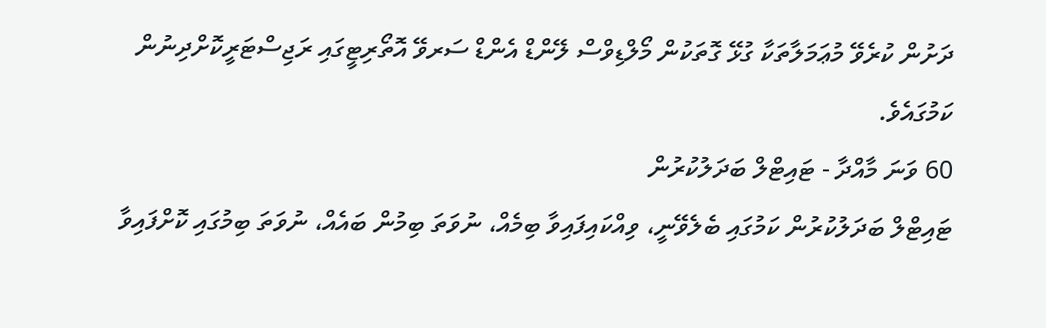ދަށުން ކުރެވޭ މުޢަމަލާތަކާ ގުޅޭ ގޮތަކުން މޯލްޑިވްސް ލޭންޑް އެންޑް ސަރވޭ އޮތޯރިޓީގައި ރަޖިސްޓަރީކޮށްދިނުން ކަމުގައެވެ.
60 ވަނަ މާއްދާ - ޓައިޓްލް ބަދަލުކުރުން
ޓައިޓްލް ބަދަލުކުރުން ކަމުގައި ބެލެވޭނީ، ވިއްކައިފައިވާ ބިމެއް، ނުވަތަ ބިމުން ބައެއް، ނުވަތަ ބިމުގައި ކޮށްފައިވާ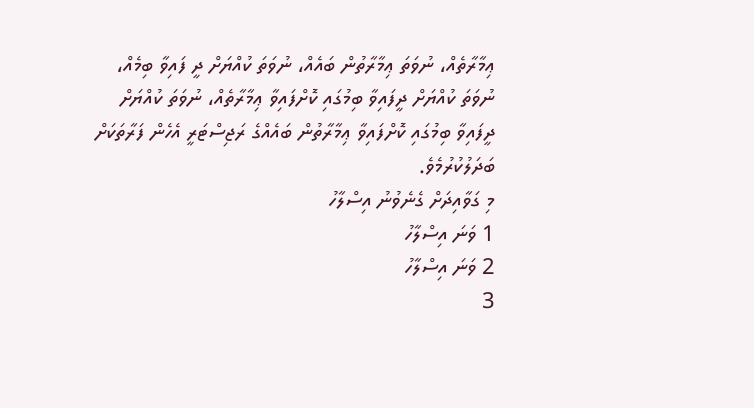ޢިމާރާތެއް، ނުވަތަ ޢިމާރާތުން ބައެއް، ނުވަތަ ކުއްޔަށް ދީ ފައިވާ ބިމެއް، ނުވަތަ ކުއްޔަށް ދީފައިވާ ބިމުގައި ކޮށްފައިވާ ޢިމާރާތެއް، ނުވަތަ ކުއްޔަށް ދީފައިވާ ބިމުގައި ކޮށްފައިވާ ޢިމާރާތުން ބައެއްގެ ރަޖިސްޓަރީ އެހެން ފަރާތަކަށް ބަދަލުކުރުމެވެ.
މި ގަވާއިދަށް ގެނެވުނު އިސްލާހު
1 ވަނަ އިސްލާހު
2 ވަނަ އިސްލާހު
3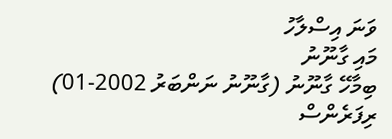ވަނަ އިސްލާހު
މައި ގާނޫނު
ބިމާހޭ ގާނޫނު (ގާނޫނު ނަންބަރު 2002-01)
ރިފަރެންސް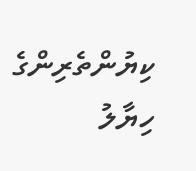ކިޔުންތެރިންގެ ހިޔާލު